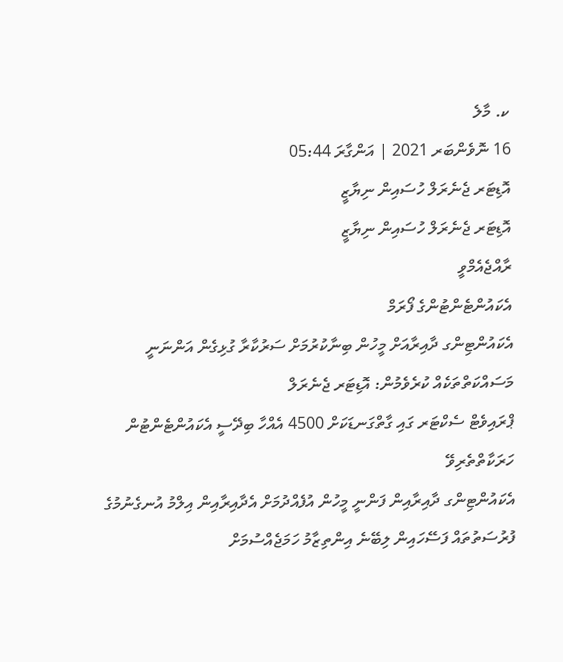ކ. މާލެ
16 ނޮވެންބަރ 2021 | އަންގާރަ 05:44
އޮޑިޓަރ ޖެނެރަލް ހުސައިން ނިޔާޒީ
އޮޑިޓަރ ޖެނެރަލް ހުސައިން ނިޔާޒީ
ރާއްޖެއެމްވީ
އެކައުންޓެންޓުންގެ ފޯރަމް
އެކައުންޓިންގ ދާއިރާއަށް މީހުން ބިނާކުރުމަށް ސަރުކާރާ ގުޅިގެން އަންނަނީ މަސައްކަތްތަކެއް ކުރެވެމުން: އޮޑިޓަރ ޖެނެރަލް
ޕްރައިވެޓް ސެކްޓަރ ގައި ގާތްގަނޑަކަށް 4500 އެއްހާ ބިދޭސީ އެކައުންޓެންޓުން ހަރަކާތްތެރިވޭ
އެކައުންޓިންގ ދާއިރާއިން ފަންނީ މީހުން އުފެއްދުމަށް އެދާއިރާއިން އިލްމު އުނގެނުމުގެ ފުރުސަތުތައް ފަސޭހައިން ލިބޭނެ އިންތިޒާމު ހަމަޖެއްސުމަށް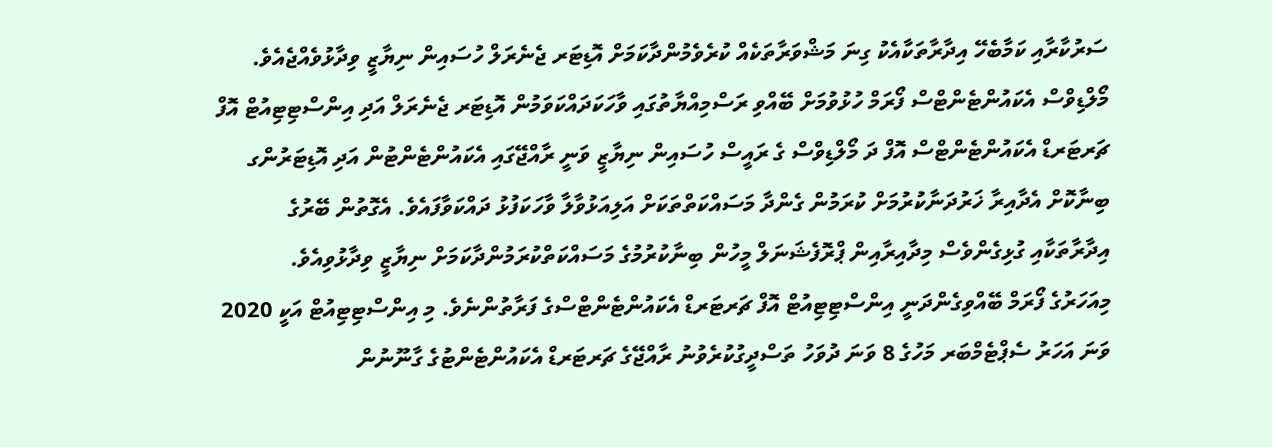ސަރުކާރާއި ކަމާބެހޭ އިދާރާތަކާއެކު ގިނަ މަޝްވަރާތަކެއް ކުރެވެމުންދާކަމަށް އޮޑިޓަރ ޖެނެރަލް ހުސައިން ނިޔާޒީ ވިދާޅުވެއްޖެއެވެ.
މޯލްޑިވްސް އެކައުންޓެންޓްސް ފޯރަމް ހުޅުވުމަށް ބޭއްވި ރަސްމިއްޔާތުގައި ވާހަކަދައްކަވަމުން އޮޑިޓަރ ޖެނެރަލް އަދި އިންސްޓިޓިއުޓް އޮފް ޗަރޓަރޑް އެކައުންޓެންޓްސް އޮފް ދަ މޯލްޑިވްސް ގެ ރައީސް ހުސައިން ނިޔާޒީ ވަނީ ރާއްޖޭގައި އެކައުންޓެންޓުން އަދި އޮޑިޓަރުންގ ބިނާކޮށް އެދާއިރާ ޚަރުދަނާކުރުމަށް ކުރަމުން ގެންދާ މަސައްކަތްތަކަށް އަލިއަޅުވާލާ ވާހަކަފުޅު ދައްކަވާފައެވެ. އެގޮތުން ބޭރުގެ އިދާރާތަކާއި ގުޅިގެންވެސް މިދާއިރާއިން ޕްރޮފެޝަނަލް މީހުން ބިނާކުރުމުގެ މަސައްކަތްކުރަމުންދާކަމަށް ނިޔާޒީ ވިދާޅުވިއެވެ.
މިއަހަރުގެ ފޯރަމް ބޭއްވިގެންދަނީ އިންސްޓިޓިއުޓް އޮފް ޗަރޓަރޑް އެކައުންޓެންޓްސްގެ ފަރާތުންނެވެ. މި އިންސްޓިޓިއުޓް އަކީ 2020 ވަނަ އަހަރު ސެޕްޓެމްބަރ މަހުގެ 8 ވަނަ ދުވަހު ތަސްދީގުކުރެވުނު ރާއްޖޭގެ ޗަރޓަރޑް އެކައުންޓެންޓުގެ ގާނޫނުން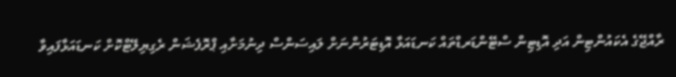ރާއްޖޭގެ އެކައުންޓިން އަދި އޮޑިޓިން ސްޓޭންޑަރޑްތައް ކަނޑައަޅާ އޮޑިޓަރުންނަށް ލައިސަންސް ދިނުމަށާއި ޕްރޮފެޝަން ރެގިޔިލޭޓްކޮށް ކަނޑައަޅާފައިވާ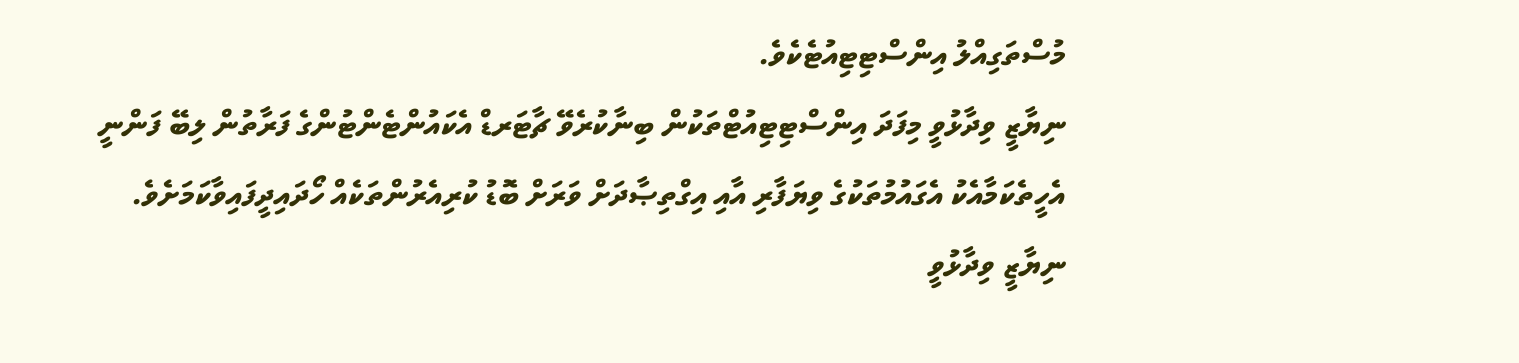މުސްތަގިއްލު އިންސްޓިޓިއުޓެކެވެ.
ނިޔާޒީ ވިދާޅުވީ މިފަދަ އިންސްޓިޓިއުޓްތަކުން ބިނާކުރެވޭ ޗާޓަރޑް އެކައުންޓެންޓުންގެ ފަރާތުން ލިބޭ ފަންނީ އެހީތެކަމާއެކު އެގައުމުތަކުގެ ވިޔަފާރި އާއި އިގްތިޞާދަށް ވަރަށް ބޮޑު ކުރިއެރުންތަކެއް ހޯދައިދީފައިވާކަމަށެވެ.
ނިޔާޒީ ވިދާޅުވީ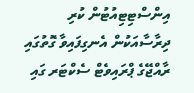އިންސްޓިޓިއުޓުން ކުރި ދިރާސާއަކުން އެނގިފައިވާ ގޮތުގައި ރާއްޖޭގެ ޕްރައިވެޓް ސެކްޓަރ ގައި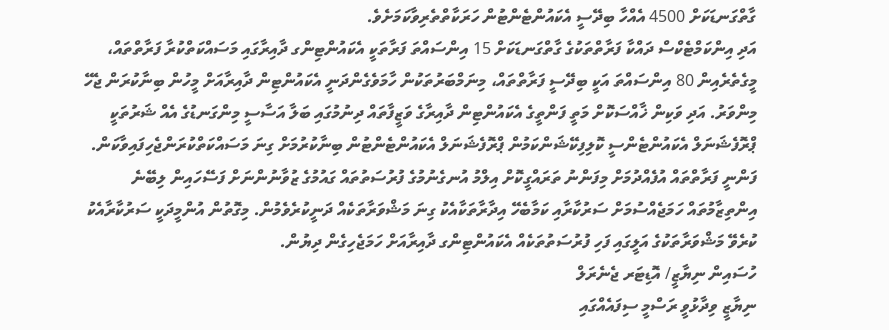ގާތްގަނޑަކަށް 4500 އެއްހާ ބިދޭސީ އެކައުންޓެންޓުން ހަރަކާތްތެރިވާކަމަށެވެ.
އަދި އިންކަމްޓެކްސް ދައްކާ ފަރާތްތަކުގެ ގާތްގަނޑަކަށް 15 އިންސައްތަ ފަރާތަކީ އެކައުންޓިންގ ދާއިރާގައި މަސައްކަތްކުރާ ފަރާތްތައް، މީގެތެރެއިން 80 އިންސައްތަ އަކީ ބިދޭސީ ފަރާތްތައް، މިނަމްބަރުތަކުން ހާމަވެގެންދަނީ އެކައުންޓިން ދާއިރާއަށް މީހުން ބިނާކުރަން ޖެހޭ މިންވަރު. އަދި ވަކިން ޚާއްސަކޮށް މަތީ ފަންތީގެ އެކައުންޓިން ދާއިރާގެ ވަޒީފާތައް ދިނުމުގައި ބަލާ އަސާސީ މިންގަނޑުގެ އެއް ޝަރުތަކީ ޕްރޮފެޝަނަލް އެކައުންޓެންސީ ކޮލިފިކޭޝަންކަމުން ޕްރޮފެޝަނަލް އެކައުންޓެންޓުން ބިނާކުރުމަށް ގިނަ މަސައްކަތްކުރަންޖެހިފައިވާކަން. ފަންނީ ފަރާތްތައް އުފެއްދުމަށް މިފަންނު ތަރައްގީކޮށް އިލްމު އުނގެނުމުގެ ފުރުސަތުތައް ގައުމުގެ ޒުވާނުންނަށް ފަސޭހައިން ލިބޭނެ އިންތިޒާމުތައް ހަމަޖެއްސުމަށް ސަރުކާރާއި ކަމާބެހޭ އިދާރާތަކާއެކު ގިނަ މަޝްވަރާތަކެއް ދަނީކުރެވެމުން. މިގޮތުން އުންމީދަކީ ސަރުކާރާއެކު ކުރެވޭ މަޝްވަރާތަކުގެ އަލީގައި ފަހި ފުރުސަތުތަކެއް އެކައުންޓިންގ ދާއިރާއަށް ހަމަޖެހިގެން ދިޔުން.
ހުސައިން ނިޔާޒީ/ އޮޑިޓަރ ޖެނެރަލް
ނިޔާޒީ ވިދާޅުވީ ރަސްމީ ސިފައެއްގައި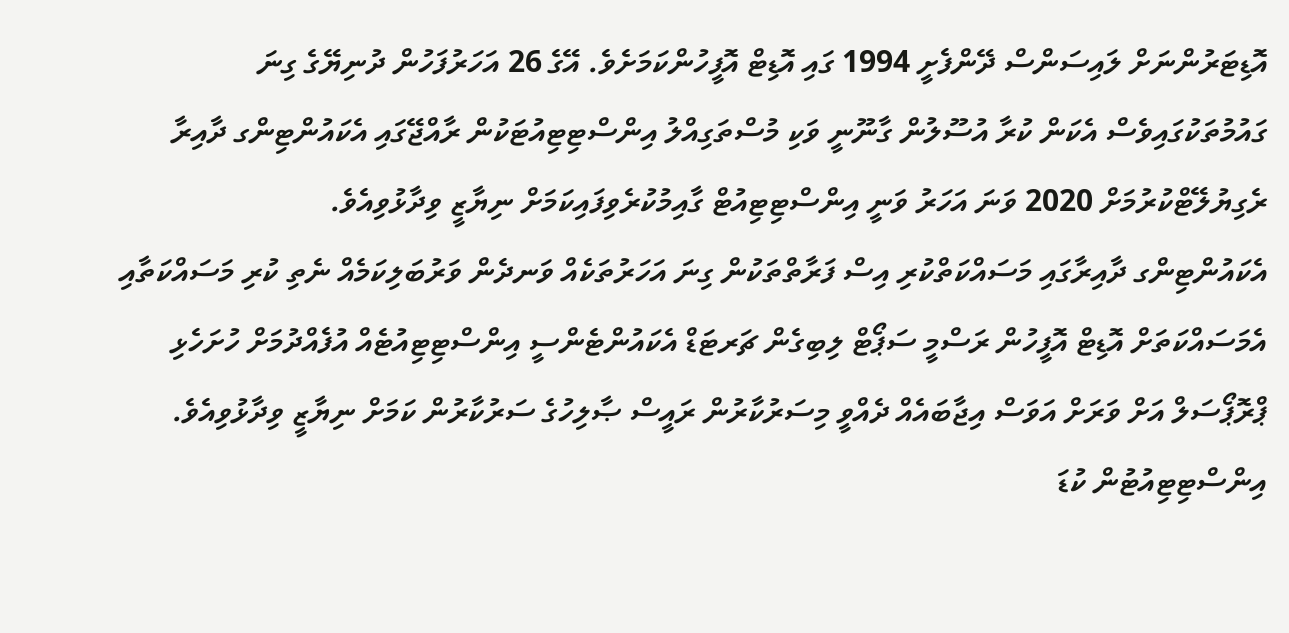އޮޑިޓަރުންނަށް ލައިސަންސް ދޭންފެށީ 1994 ގައި އޮޑިޓް އޮފީހުންކަމަށެވެ. އޭގެ 26 އަހަރުފަހުން ދުނިޔޭގެ ގިނަ ގައުމުތަކުގައިވެސް އެކަން ކުރާ އުސޫލުން ގާނޫނީ ވަކި މުސްތަގިއްލު އިންސްޓިޓިއުޓަކުން ރާއްޖޭގައި އެކައުންޓިންގ ދާއިރާ ރެގިޔުލޭޓްކުރުމަށް 2020 ވަނަ އަހަރު ވަނީ އިންސްޓިޓިއުޓް ގާއިމުކުރެވިފައިކަމަށް ނިޔާޒީ ވިދާޅުވިއެވެ.
އެކައުންޓިންގ ދާއިރާގައި މަސައްކަތްކުރި އިސް ފަރާތްތަކުން ގިނަ އަހަރުތަކެއް ވަނދެން ވަރުބަލިކަމެއް ނެތި ކުރި މަސައްކަތާއި އެމަސައްކަތަށް އޮޑިޓް އޮފީހުން ރަސްމީ ސަޕޯޓް ލިބިގެން ޗަރޓަޑް އެކައުންޓެންސީ އިންސްޓިޓިއުޓެއް އުފެއްދުމަށް ހުށަހެޅި ޕްރޮޕޯސަލް އަށް ވަރަށް އަވަސް އިޖާބައެއް ދެއްވީ މިސަރުކާރުން ރައީސް ޞާލިހުގެ ސަރުކާރުން ކަމަށް ނިޔާޒީ ވިދާޅުވިއެވެ.
އިންސްޓިޓިއުޓުން ކުޑަ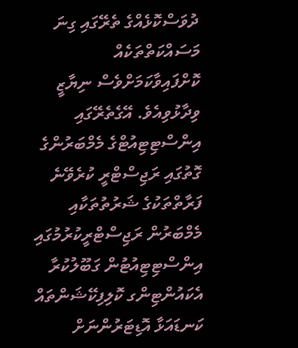ދުވަސްކޮޅެއްގެ ތެރޭގައި ގިނަ މަސައްކަތްތަކެއް ކޮށްފައިވާކަމަށްވެސް ނިޔާޒީ ވިދާޅުވިއެވެ. އޭގެތެރޭގައި އިންސްޓިޓިއުޓްގެ މެމްބަރުންގެ ގޮތުގައި ރަޖިސްޓްރީ ކުރެވޭނެ ފަރާތްތަކުގެ ޝަރުތުތަކާއި މެމްބަރުން ރަޖިސްޓްރީކުރުމުގައި އިންސްޓިޓިއުޓުން ގަބޫލުކުރާ އެކައުންޓިންގ ކޮލިފިކޭޝަންތައް ކަނޑައަޅާ އޮޑިޓަރުންނަށް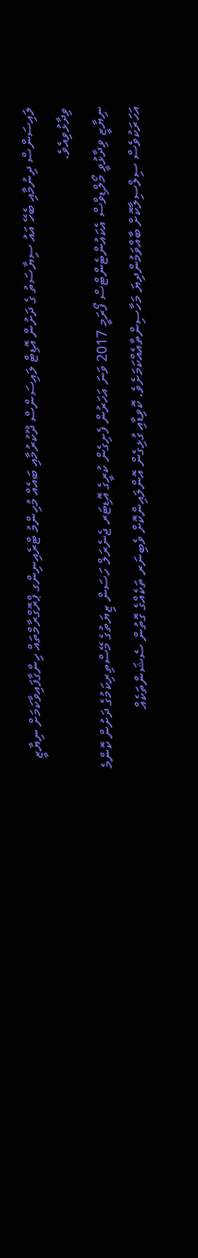ލައިސަންސް ދިނުމާއި ބެހޭ އައު ސިޔާސަތު ގެ ދަށުން އޮޑިޓް ލައިސަންސް ދޫކުރުމާއި ބައެއް މުހިންމު ޓްރެއިނިންގ ޕްރޮގްރާމްތައް ހިންގާފައިވާކަމަށް ނިޔާޒީ ވިދާޅުވިއެވެ.
ނިޔާޒީ ވިދާޅުވީ މޯލްޑިވްސް އެކައުންޓެންޓްސް ފޯރަމީ 2017 ވަނަ އަހަރުން ފެށިގެން ކުރީގެ އޮޑިޓަރ ޖެނެރަލް ހަސަން ޒިޔަތުގެ މޭސްތިރިކަމުގެ ދަށުން ކޮންމެ އަހަރަކުވެސް ސިލްސިލާކޮށް ބާއްވަމުންދިޔަ މަހާސިންތާއެއްކަމަށެވެ. ކޮވިޑާއި ގުޅިގެން އޮންލައިންކޮށް ވެބިނަރ ތަކެއްގެ ގޮތުން ސެޝަންތަކެއް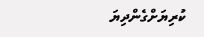ކުރިޔަށްގެންދިޔަ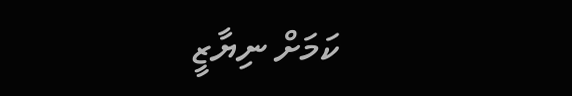ކަމަށް ނިޔާޒީ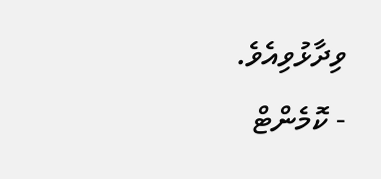ވިދާޅުވިއެވެ.
- ކޮމެންޓް